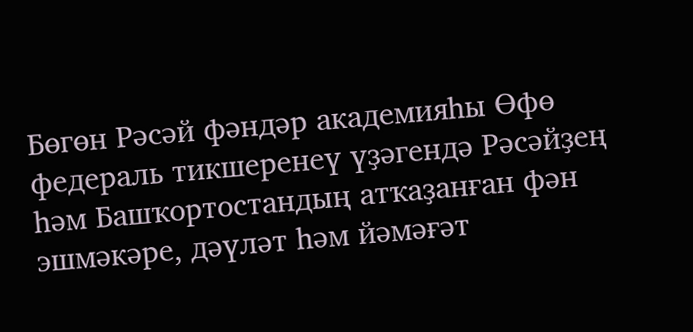Бөгөн Рәсәй фәндәр академияһы Өфө федераль тикшеренеү үҙәгендә Рәсәйҙең һәм Башҡортостандың атҡаҙанған фән эшмәкәре, дәүләт һәм йәмәғәт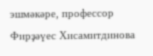эшмәкәре, профессор Фирҙәүес Хисамитдинова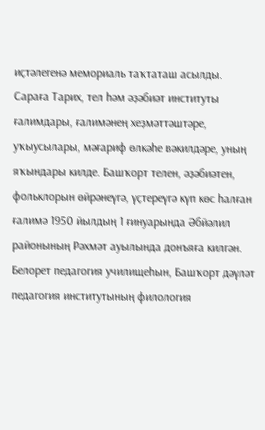иҫтәлегенә мемориаль таҡтаташ асылды.
Сараға Тарих, тел һәм әҙәбиәт институты ғалимдары, ғалимәнең хеҙмәттәштәре, уҡыусылары, мәғариф өлкәһе вәкилдәре, уның яҡындары килде. Башҡорт телен, әҙәбиәтен, фольклорын өйрәнеүгә, үҫтереүгә күп көс һалған ғалимә 1950 йылдың 1 ғинуарында Әбйәлил районының Рәхмәт ауылында донъяға килгән. Белорет педагогия училищеһын, Башҡорт дәүләт педагогия институтының филология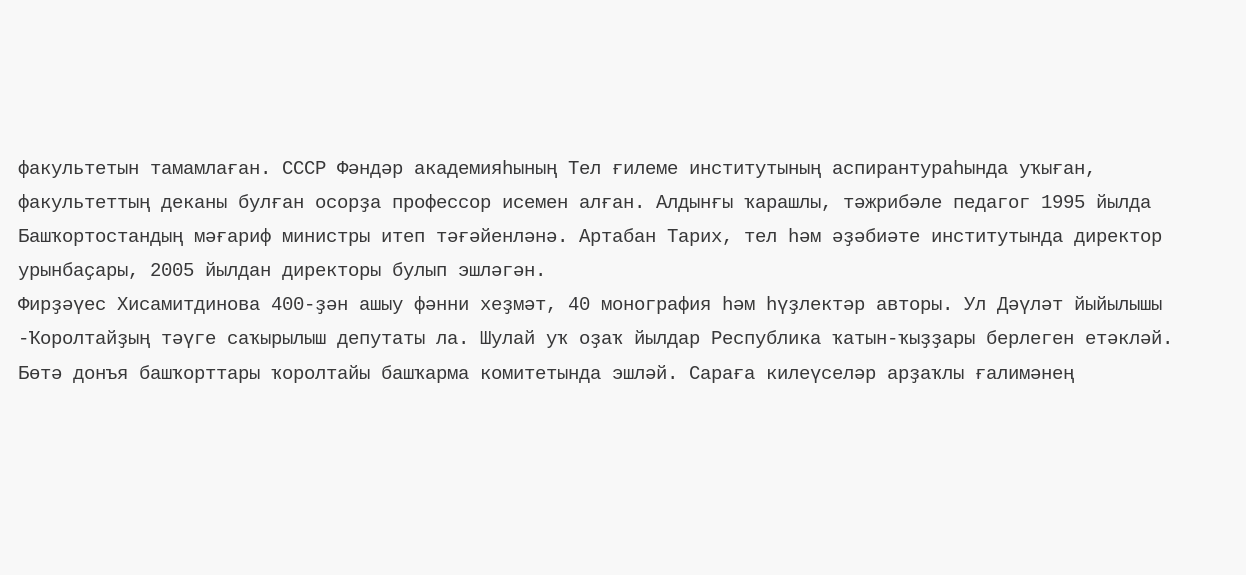факультетын тамамлаған. СССР Фәндәр академияһының Тел ғилеме институтының аспирантураһында уҡыған, факультеттың деканы булған осорҙа профессор исемен алған. Алдынғы ҡарашлы, тәжрибәле педагог 1995 йылда Башҡортостандың мәғариф министры итеп тәғәйенләнә. Артабан Тарих, тел һәм әҙәбиәте институтында директор урынбаҫары, 2005 йылдан директоры булып эшләгән.
Фирҙәүес Хисамитдинова 400-ҙән ашыу фәнни хеҙмәт, 40 монография һәм һүҙлектәр авторы. Ул Дәүләт йыйылышы -Ҡоролтайҙың тәүге саҡырылыш депутаты ла. Шулай уҡ оҙаҡ йылдар Республика ҡатын-ҡыҙҙары берлеген етәкләй. Бөтә донъя башҡорттары ҡоролтайы башҡарма комитетында эшләй. Сараға килеүселәр арҙаҡлы ғалимәнең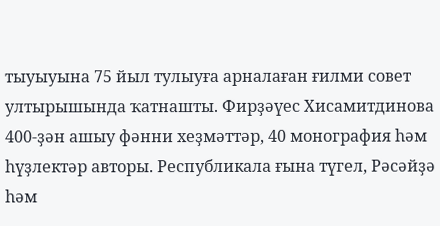тыуыуына 75 йыл тулыуға арналаған ғилми совет ултырышында ҡатнашты. Фирҙәүес Хисамитдинова 400-ҙән ашыу фәнни хеҙмәттәр, 40 монография һәм һүҙлектәр авторы. Республикала ғына түгел, Рәсәйҙә һәм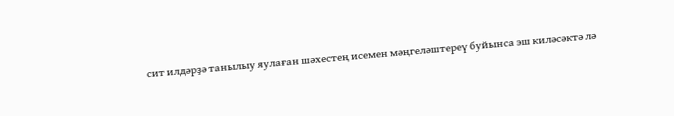сит илдәрҙә танылыу яулаған шәхестең исемен мәңгеләштереү буйынса эш киләсәктә лә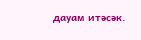дауам итәсәк.